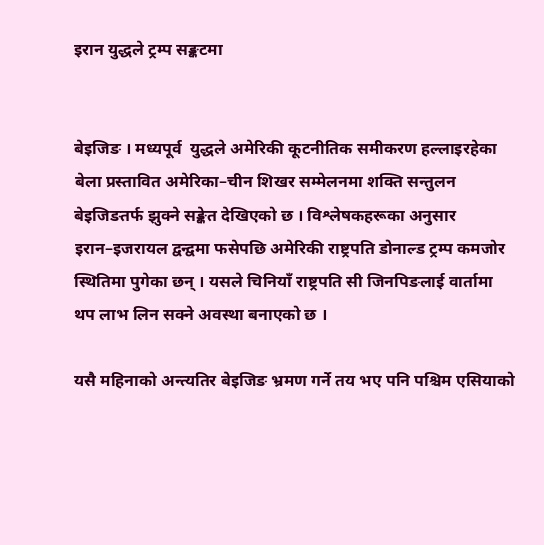इरान युद्धले ट्रम्प सङ्कटमा


बेइजिङ । मध्यपूर्व  युद्धले अमेरिकी कूटनीतिक समीकरण हल्लाइरहेका बेला प्रस्तावित अमेरिका–चीन शिखर सम्मेलनमा शक्ति सन्तुलन बेइजिङतर्फ झुक्ने सङ्केत देखिएको छ । विश्लेषकहरूका अनुसार इरान–इजरायल द्वन्द्वमा फसेपछि अमेरिकी राष्ट्रपति डोनाल्ड ट्रम्प कमजोर स्थितिमा पुगेका छन् । यसले चिनियाँ राष्ट्रपति सी जिनपिङलाई वार्तामा थप लाभ लिन सक्ने अवस्था बनाएको छ ।

यसै महिनाको अन्त्यतिर बेइजिङ भ्रमण गर्ने तय भए पनि पश्चिम एसियाको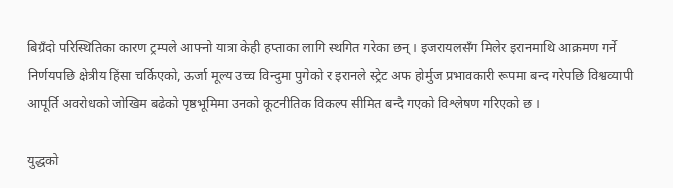बिग्रँदो परिस्थितिका कारण ट्रम्पले आफ्नो यात्रा केही हप्ताका लागि स्थगित गरेका छन् । इजरायलसँग मिलेर इरानमाथि आक्रमण गर्ने निर्णयपछि क्षेत्रीय हिंसा चर्किएको, ऊर्जा मूल्य उच्च विन्दुमा पुगेको र इरानले स्ट्रेट अफ होर्मुज प्रभावकारी रूपमा बन्द गरेपछि विश्वव्यापी आपूर्ति अवरोधको जोखिम बढेको पृष्ठभूमिमा उनको कूटनीतिक विकल्प सीमित बन्दै गएको विश्लेषण गरिएको छ ।

युद्धको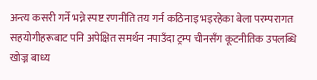अन्त्य कसरी गर्ने भन्ने स्पष्ट रणनीति तय गर्न कठिनाइ भइरहेका बेला परम्परागत सहयोगीहरूबाट पनि अपेक्षित समर्थन नपाउँदा ट्रम्प चीनसँग कूटनीतिक उपलब्धि खोज्न बाध्य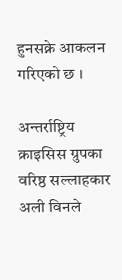हुनसक्ने आकलन गरिएको छ ।

अन्तर्राष्ट्रिय क्राइसिस ग्रुपका वरिष्ठ सल्लाहकार अली विनले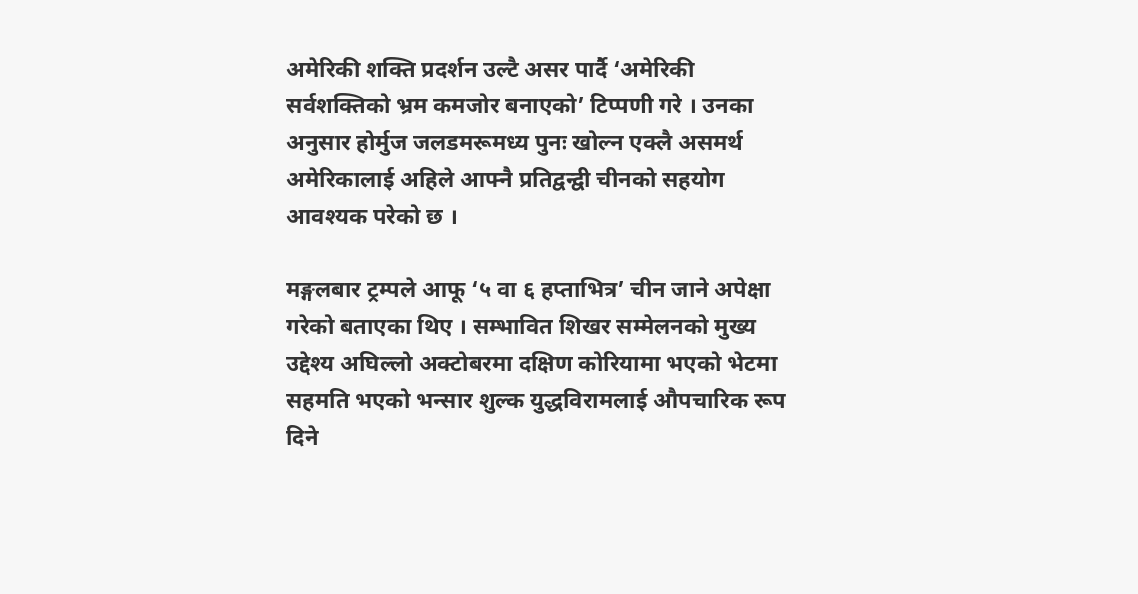अमेरिकी शक्ति प्रदर्शन उल्टै असर पार्दै ‘अमेरिकी सर्वशक्तिको भ्रम कमजोर बनाएको’ टिप्पणी गरे । उनका अनुसार होर्मुज जलडमरूमध्य पुनः खोल्न एक्लै असमर्थ अमेरिकालाई अहिले आफ्नै प्रतिद्वन्द्वी चीनको सहयोग आवश्यक परेको छ ।

मङ्गलबार ट्रम्पले आफू ‘५ वा ६ हप्ताभित्र’ चीन जाने अपेक्षा गरेको बताएका थिए । सम्भावित शिखर सम्मेलनको मुख्य उद्देश्य अघिल्लो अक्टोबरमा दक्षिण कोरियामा भएको भेटमा सहमति भएको भन्सार शुल्क युद्धविरामलाई औपचारिक रूप दिने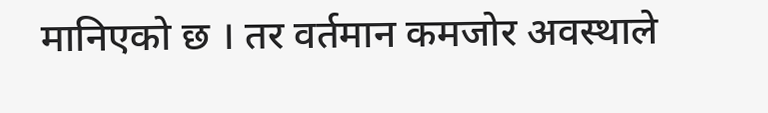मानिएको छ । तर वर्तमान कमजोर अवस्थाले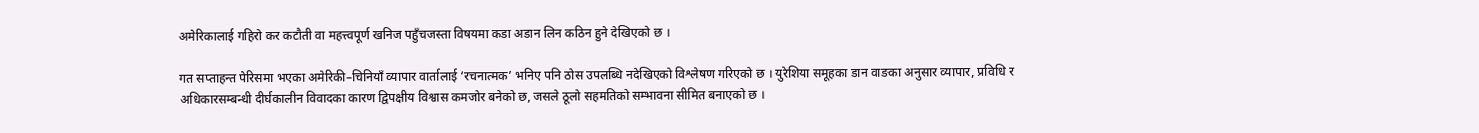अमेरिकालाई गहिरो कर कटौती वा महत्त्वपूर्ण खनिज पहुँचजस्ता विषयमा कडा अडान लिन कठिन हुने देखिएको छ ।

गत सप्ताहन्त पेरिसमा भएका अमेरिकी–चिनियाँ व्यापार वार्तालाई ‘रचनात्मक’ भनिए पनि ठोस उपलब्धि नदेखिएको विश्लेषण गरिएको छ । युरेशिया समूहका डान वाङका अनुसार व्यापार, प्रविधि र अधिकारसम्बन्धी दीर्घकालीन विवादका कारण द्विपक्षीय विश्वास कमजोर बनेको छ, जसले ठूलो सहमतिको सम्भावना सीमित बनाएको छ ।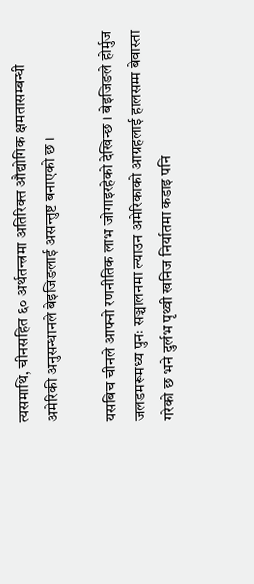त्यसमाथि, चीनसहित ६० अर्थतन्त्रमा अतिरिक्त औद्योगिक क्षमतासम्बन्धी अमेरिकी अनुसन्धानले बेइजिङलाई असन्तुष्ट बनाएको छ ।

यसबिच चीनले आफ्नो रणनीतिक लाभ जोगाइरहेको देखिन्छ । बेइजिङले होर्मुज जलडमरूमध्य पुनः सञ्चालनमा ल्याउन अमेरिकाको आग्रहलाई हालसम्म बेवास्ता गरेको छ भने दुर्लभ पृथ्वी खनिज निर्यातमा कडाइ पनि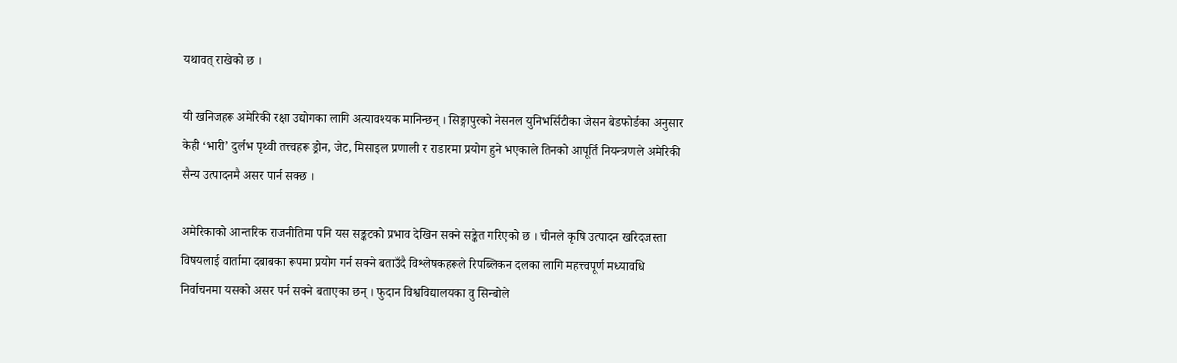यथावत् राखेको छ ।

यी खनिजहरू अमेरिकी रक्षा उद्योगका लागि अत्यावश्यक मानिन्छन् । सिङ्गापुरको नेसनल युनिभर्सिटीका जेसन बेडफोर्डका अनुसार केही ‘भारी’ दुर्लभ पृथ्वी तत्त्वहरू ड्रोन, जेट, मिसाइल प्रणाली र राडारमा प्रयोग हुने भएकाले तिनको आपूर्ति नियन्त्रणले अमेरिकी सैन्य उत्पादनमै असर पार्न सक्छ ।

अमेरिकाको आन्तरिक राजनीतिमा पनि यस सङ्कटको प्रभाव देखिन सक्ने सङ्केत गरिएको छ । चीनले कृषि उत्पादन खरिदजस्ता विषयलाई वार्तामा दबाबका रूपमा प्रयोग गर्न सक्ने बताउँदै विश्लेषकहरूले रिपब्लिकन दलका लागि महत्त्वपूर्ण मध्यावधि निर्वाचनमा यसको असर पर्न सक्ने बताएका छन् । फुदान विश्वविद्यालयका वु सिन्बोले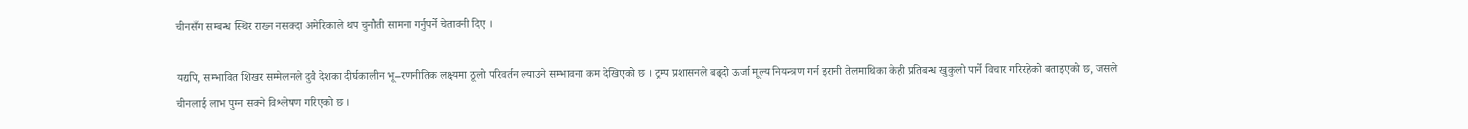चीनसँग सम्बन्ध स्थिर राख्न नसक्दा अमेरिकाले थप चुनौती सामना गर्नुपर्ने चेतावनी दिए ।

यद्यपि, सम्भावित शिखर सम्मेलनले दुवै देशका दीर्घकालीन भू–रणनीतिक लक्ष्यमा ठूलो परिवर्तन ल्याउने सम्भावना कम देखिएको छ । ट्रम्प प्रशासनले बढ्दो ऊर्जा मूल्य नियन्त्रण गर्न इरानी तेलमाथिका केही प्रतिबन्ध खुकुलो पार्ने विचार गरिरहेको बताइएको छ, जसले चीनलाई लाभ पुग्न सक्ने विश्लेषण गरिएको छ ।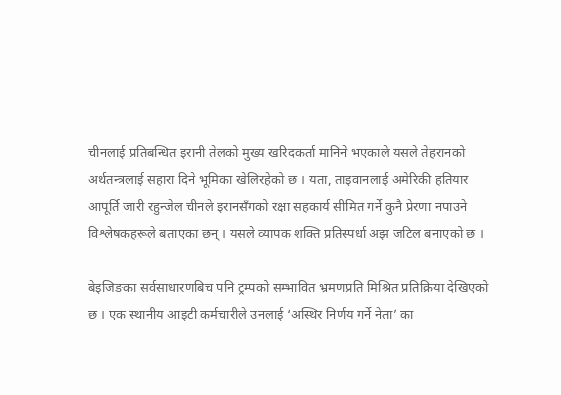चीनलाई प्रतिबन्धित इरानी तेलको मुख्य खरिदकर्ता मानिने भएकाले यसले तेहरानको अर्थतन्त्रलाई सहारा दिने भूमिका खेलिरहेको छ । यता, ताइवानलाई अमेरिकी हतियार आपूर्ति जारी रहुन्जेल चीनले इरानसँगको रक्षा सहकार्य सीमित गर्ने कुनै प्रेरणा नपाउने विश्लेषकहरूले बताएका छन् । यसले व्यापक शक्ति प्रतिस्पर्धा अझ जटिल बनाएको छ ।

बेइजिङका सर्वसाधारणबिच पनि ट्रम्पको सम्भावित भ्रमणप्रति मिश्रित प्रतिक्रिया देखिएको छ । एक स्थानीय आइटी कर्मचारीले उनलाई ‘अस्थिर निर्णय गर्ने नेता’ का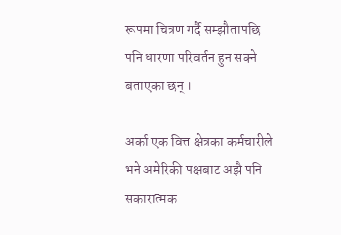रूपमा चित्रण गर्दै सम्झौतापछि पनि धारणा परिवर्तन हुन सक्ने बताएका छन् ।

अर्का एक वित्त क्षेत्रका कर्मचारीले भने अमेरिकी पक्षबाट अझै पनि सकारात्मक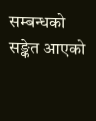सम्बन्धको सङ्केत आएको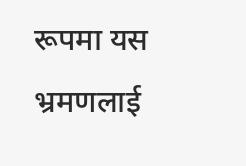रूपमा यस भ्रमणलाई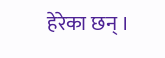हेरेका छन् ।